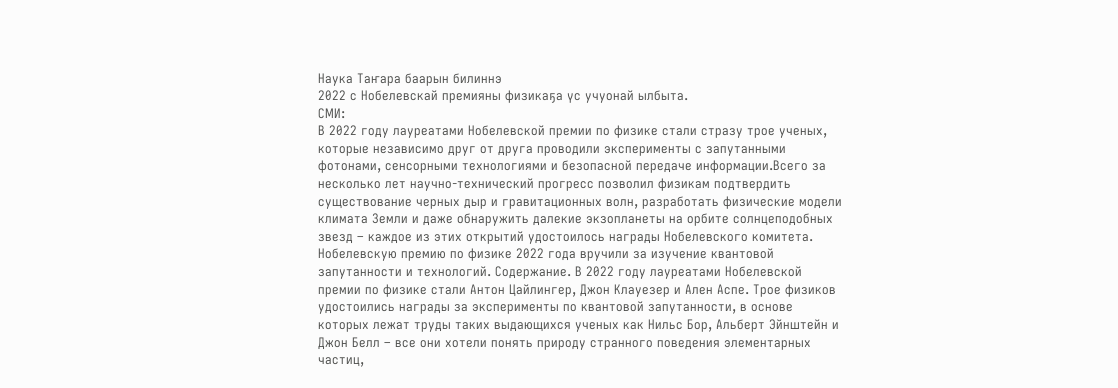Наука Таҥара баарын билиннэ
2022 с Нобелевскай премияны физикаҕа үс учуонай ылбыта.
СМИ:
В 2022 году лауреатами Нобелевской премии по физике стали стразу трое ученых, которые независимо друг от друга проводили эксперименты с запутанными фотонами, сенсорными технологиями и безопасной передаче информации.Всего за несколько лет научно-технический прогресс позволил физикам подтвердить существование черных дыр и гравитационных волн, разработать физические модели климата Земли и даже обнаружить далекие экзопланеты на орбите солнцеподобных звезд – каждое из этих открытий удостоилось награды Нобелевского комитета.
Нобелевскую премию по физике 2022 года вручили за изучение квантовой запутанности и технологий. Содержание. В 2022 году лауреатами Нобелевской премии по физике стали Антон Цайлингер, Джон Клауезер и Ален Аспе. Трое физиков удостоились награды за эксперименты по квантовой запутанности, в основе которых лежат труды таких выдающихся ученых как Нильс Бор, Альберт Эйнштейн и Джон Белл – все они хотели понять природу странного поведения элементарных частиц,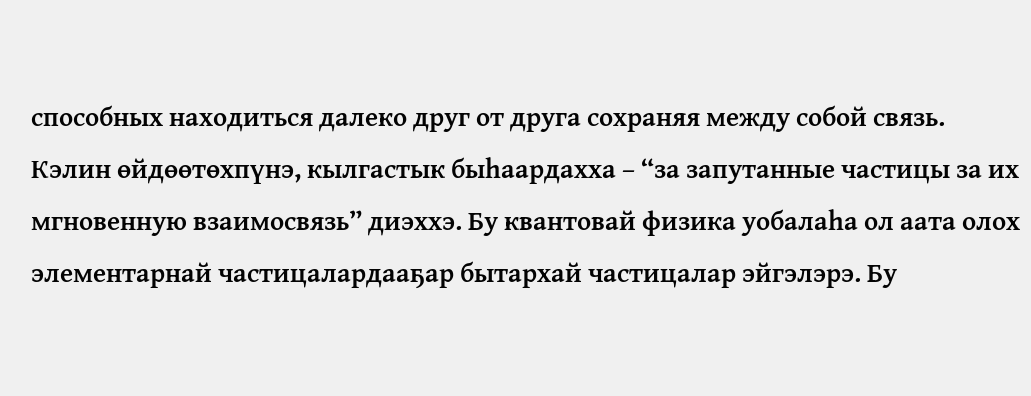способных находиться далеко друг от друга сохраняя между собой связь.
Кэлин өйдөөтөхпүнэ, кылгастык быһаардахха – “за запутанные частицы за их мгновенную взаимосвязь” диэххэ. Бу квантовай физика уобалаһа ол аата олох элементарнай частицалардааҕар бытархай частицалар эйгэлэрэ. Бу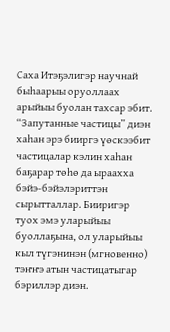Саха Итэҕэлигэр научнай быһаарыы оруоллаах арыйыы буолан тахсар эбит.
“Запутанные частицы” диэн хаһан эрэ бииргэ үөскээбит частицалар кэлин хаһан баҕарар төһө да ыраахха бэйэ-бэйэлэриттэн сырытталлар. Бииригэр туох эмэ уларыйыы буоллаҕына, ол уларыйыы кыл түгэнинэн (мгновенно) тэҥҥэ атын частицатыгар бэриллэр диэн.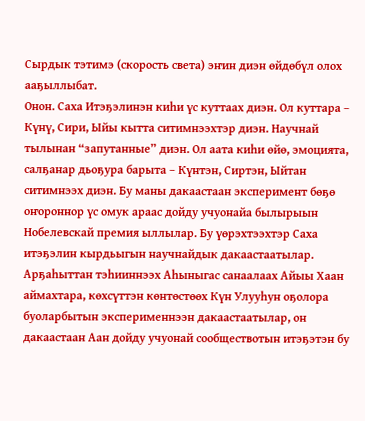Сырдык тэтимэ (скорость света) эҥин диэн өйдөбүл олох ааҕыллыбат.
Онон. Саха Итэҕэлинэн киһи үс куттаах диэн. Ол куттара – Күнү, Сири, Ыйы кытта ситимнээхтэр диэн. Научнай тылынан “запутанные” диэн. Ол аата киһи өйө, эмоцията, салҕанар дьоҕура барыта – Күнтэн, Сиртэн, Ыйтан ситимнээх диэн. Бу маны дакаастаан эксперимент бөҕө оҥороннор үс омук араас дойду учуонайа былырыын Нобелевскай премия ыллылар. Бу үөрэхтээхтэр Саха итэҕэлин кырдьыгын научнайдык дакаастаатылар.
Арҕаһыттан тэһииннээх Аһыныгас санаалаах Айыы Хаан аймахтара, көхсүттэн көнтөстөөх Күн Улууһун оҕолора буоларбытын эксперименнээн дакаастаатылар, он дакаастаан Аан дойду учуонай сообществотын итэҕэтэн бу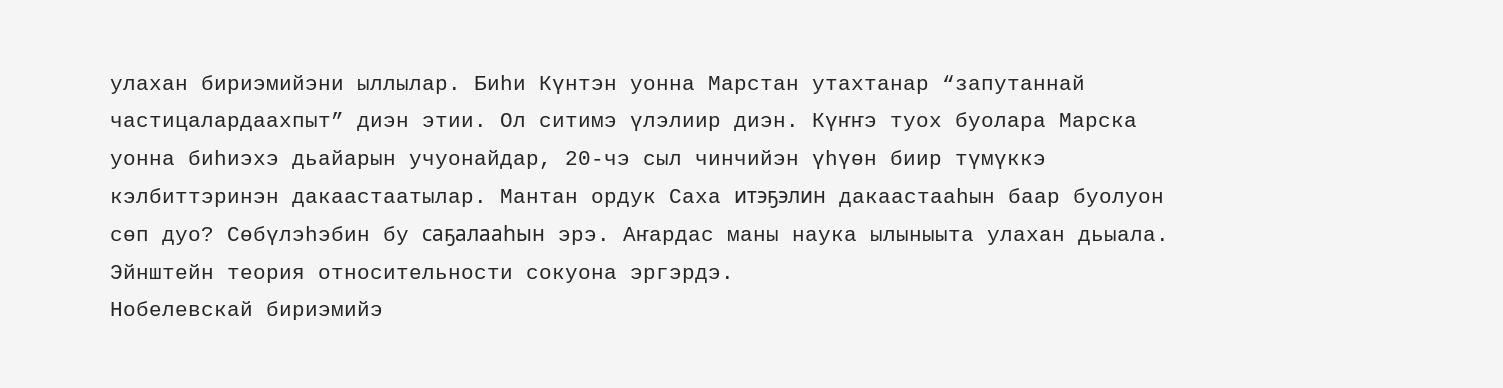улахан бириэмийэни ыллылар. Биһи Күнтэн уонна Марстан утахтанар “запутаннай частицалардаахпыт” диэн этии. Ол ситимэ үлэлиир диэн. Күҥҥэ туох буолара Марска уонна биһиэхэ дьайарын учуонайдар, 20-чэ сыл чинчийэн үһүөн биир түмүккэ кэлбиттэринэн дакаастаатылар. Мантан ордук Саха итэҕэлин дакаастааһын баар буолуон сөп дуо? Сөбүлэһэбин бу саҕалааһын эрэ. Аҥардас маны наука ылыныыта улахан дьыала. Эйнштейн теория относительности сокуона эргэрдэ.
Нобелевскай бириэмийэ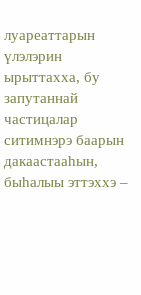луареаттарын үлэлэрин ырыттахха, бу запутаннай частицалар ситимнэрэ баарын дакаастааһын, быһалыы эттэххэ –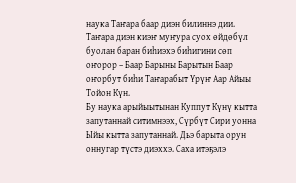наука Таҥара баар диэн билиннэ дии. Таҥара диэн киэҥ муҥура суох өйдөбүл буолан баран биһиэхэ биһигини сөп оҥорор – Баар Барыны Барытын Баар оҥорбут биһи Таҥарабыт Үрүҥ Аар Айыы Тойон Күн.
Бу наука арыйыытынан Куппут Күнү кытта запутаннай ситимнээх, Сүрбүт Сири уонна Ыйы кытта запутаннай. Дьэ барыта орун оннугар түстэ диэххэ. Саха итэҕэлэ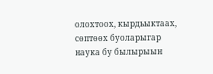олохтоох, кырдьыктаах, сөптөөх буоларыгар наука бу былырыын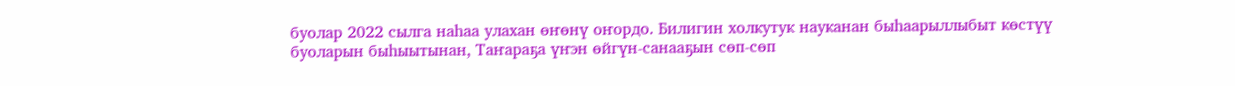буолар 2022 сылга наһаа улахан өҥөнү оҥордо. Билигин холкутук науканан быһаарыллыбыт көстүү буоларын быһыытынан, Таҥараҕа үҥэн өйгүн-санааҕын сөп-сөп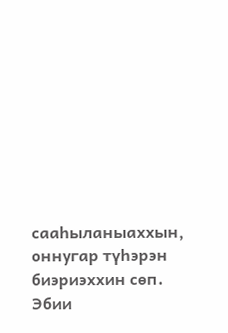сааһыланыаххын, оннугар түһэрэн биэриэххин сөп.
Эбии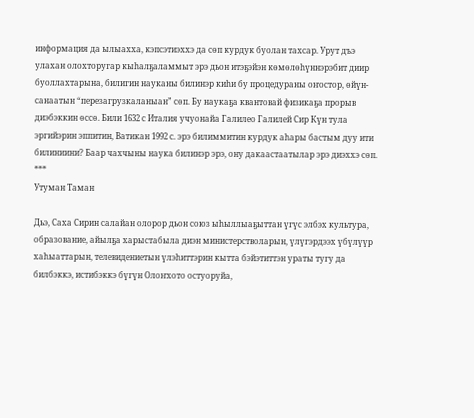информация да ылыахха, кэпсэтиэххэ да сөп курдук буолан тахсар. Урут дъэ улахан олохторугар кыһалҕаламмыт эрэ дьон итэҕэйэн көмөлөһүннэрэбит диир буоллахтарына, билигин науканы билинэр киһи бу процедураны оҥостор, өйүн-санаатын “перезагрузкаланыан” сөп. Бу наукаҕа квантовай физикаҕа прорыв диэбэккин өссө. Били 1632 с Италия учуонайа Галилео Галилей Сир Күн тула эргийэрин эппитин, Ватикан 1992 с. эрэ билиммитин курдук аһары бастым дуу ити билиниини? Баар чахчыны наука билинэр эрэ, ону дакаастаатылар эрэ диэххэ сөп.
***
Утуман Таман

Дьэ, Саха Сирин салайан олорор дьон союз ыһыллыаҕыттан үгүс элбэх культура, образование, айылҕа харыстабыла диэн министерстволарын, үлүгэрдээх үбүлүүр хаһыаттарын, телевидениетын үлэһиттэрин кытта бэйэтиттэн ураты тугу да билбэккэ, истибэккэ бүгүн Олоҥхото остуоруйа,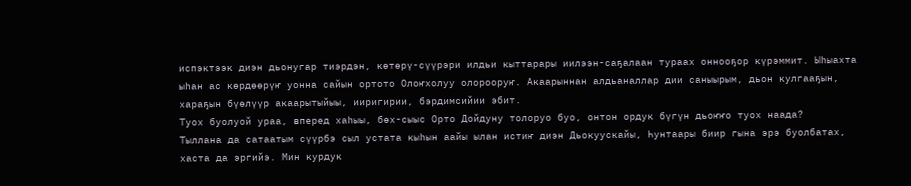испэктээк диэн дьонугар тиэрдэн, көтөрү-сүүрэри илдьи кыттарары иилээн-саҕалаан тураах оннооҕор күрэммит. Ыһыахта ыһан ас көрдөөрүҥ уонна сайын ортото Олоҥхолуу олорооруҥ. Акаарыннан алдьаналлар дии саныырым, дьон кулгааҕын, хараҕын бүөлүүр акаарытыйыы, ииригирии, бэрдимсийии эбит.
Туох буолуой ураа, вперед хаһыы, бөх-сыыс Орто Дойдуну толоруо буо, онтон ордук бүгүн дьоҥҥо туох наада?
Тыллана да сатаатым сүүрбэ сыл устата кыһын аайы ылан истиҥ диэн Дьокуускайы, Һунтаары биир гына эрэ буолбатах, хаста да эргийэ. Мин курдук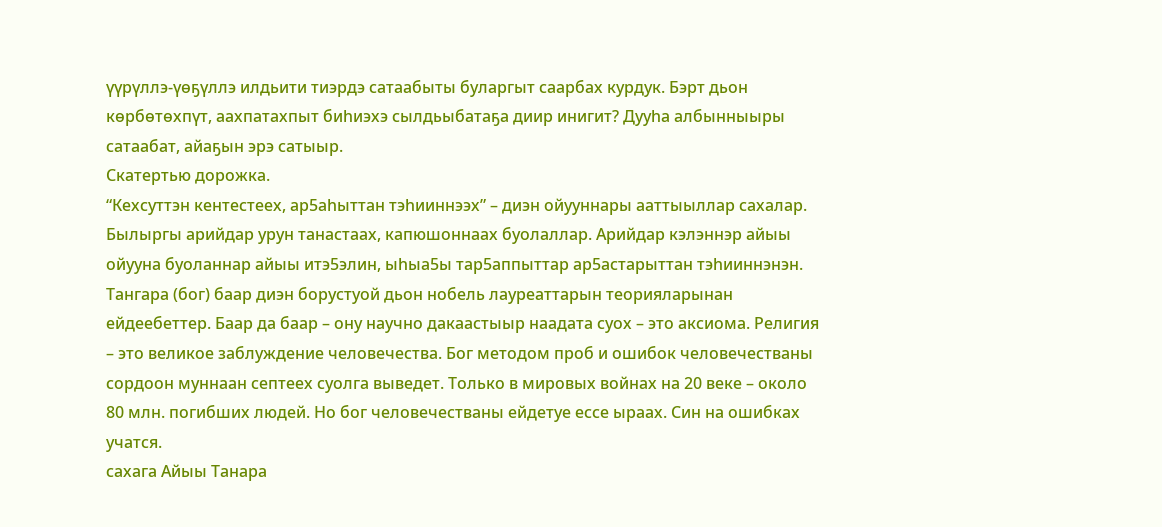үүрүллэ-үөҕүллэ илдьити тиэрдэ сатаабыты буларгыт саарбах курдук. Бэрт дьон көрбөтөхпүт, аахпатахпыт биһиэхэ сылдьыбатаҕа диир инигит? Дууһа албынныыры сатаабат, айаҕын эрэ сатыыр.
Скатертью дорожка.
“Кехсуттэн кентестеех, ар5аhыттан тэhииннээх” – диэн ойууннары ааттыыллар сахалар.
Былыргы арийдар урун танастаах, капюшоннаах буолаллар. Арийдар кэлэннэр айыы ойууна буоланнар айыы итэ5элин, ыhыа5ы тар5аппыттар ар5астарыттан тэhииннэнэн.
Тангара (бог) баар диэн борустуой дьон нобель лауреаттарын теорияларынан ейдеебеттер. Баар да баар – ону научно дакаастыыр наадата суох – это аксиома. Религия – это великое заблуждение человечества. Бог методом проб и ошибок человечестваны сордоон муннаан септеех суолга выведет. Только в мировых войнах на 20 веке – около 80 млн. погибших людей. Но бог человечестваны ейдетуе ессе ыраах. Син на ошибках учатся.
сахага Айыы Танара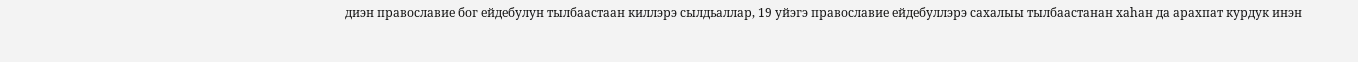диэн православие бог ейдебулун тылбаастаан киллэрэ сылдьаллар, 19 уйэгэ православие ейдебуллэрэ сахалыы тылбаастанан хаhан да арахпат курдук инэн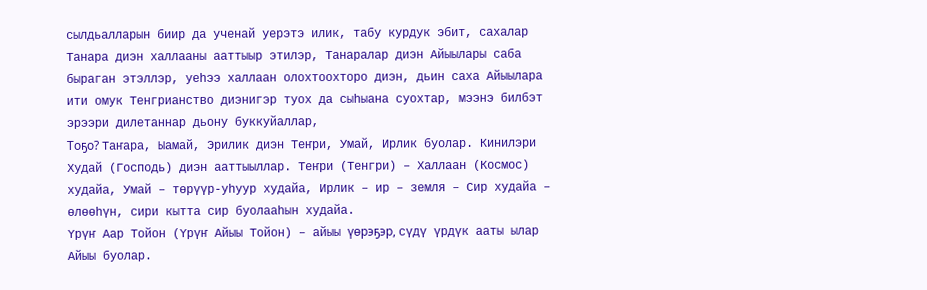сылдьалларын биир да ученай уерэтэ илик, табу курдук эбит, сахалар Танара диэн халлааны ааттыыр этилэр, Танаралар диэн Айыылары саба быраган этэллэр, уеhээ халлаан олохтоохторо диэн, дьин саха Айыылара ити омук Тенгрианство диэнигэр туох да сыhыана суохтар, мээнэ билбэт эрээри дилетаннар дьону буккуйаллар,
Тоҕо? Таҥара, Ыамай, Эрилик диэн Теҥри, Умай, Ирлик буолар. Кинилэри Худай (Господь) диэн ааттыыллар. Теҥри (Тенгри) – Халлаан (Космос) худайа, Умай – төрүүр-уһуур худайа, Ирлик – ир – земля – Сир худайа – өлөөһүн, сири кытта сир буолааһын худайа.
Үрүҥ Аар Тойон (Үрүҥ Айыы Тойон) – айыы үөрэҕэр, сүдү үрдүк ааты ылар Айыы буолар.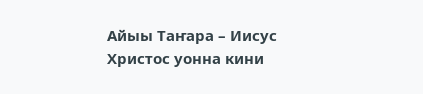Айыы Таҥара – Иисус Христос уонна кини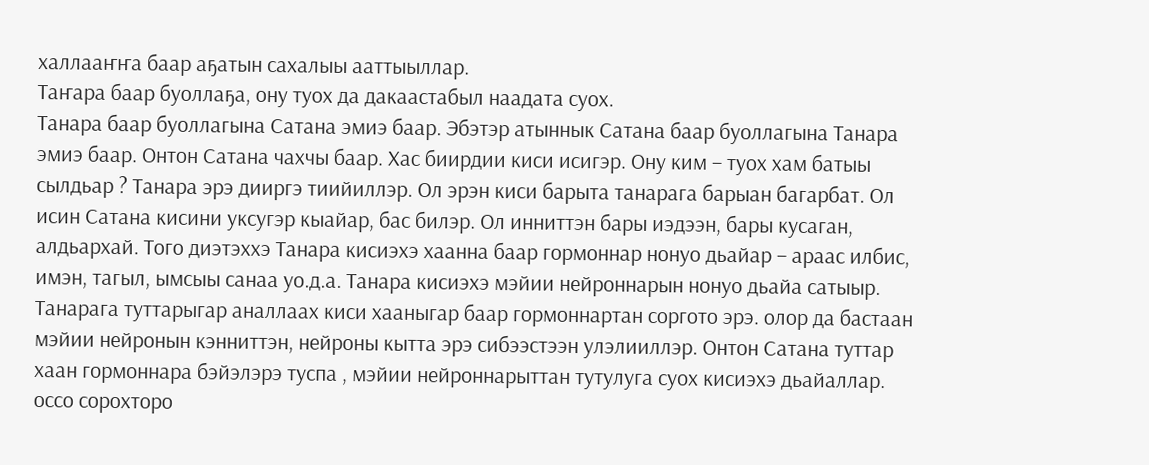халлааҥҥа баар аҕатын сахалыы ааттыыллар.
Таҥара баар буоллаҕа, ону туох да дакаастабыл наадата суох.
Танара баар буоллагына Сатана эмиэ баар. Эбэтэр атыннык Сатана баар буоллагына Танара эмиэ баар. Онтон Сатана чахчы баар. Хас биирдии киси исигэр. Ону ким – туох хам батыы сылдьар ? Танара эрэ дииргэ тиийиллэр. Ол эрэн киси барыта танарага барыан багарбат. Ол исин Сатана кисини уксугэр кыайар, бас билэр. Ол инниттэн бары иэдээн, бары кусаган, алдьархай. Того диэтэххэ Танара кисиэхэ хаанна баар гормоннар нонуо дьайар – араас илбис, имэн, тагыл, ымсыы санаа уо.д.а. Танара кисиэхэ мэйии нейроннарын нонуо дьайа сатыыр. Танарага туттарыгар аналлаах киси хааныгар баар гормоннартан соргото эрэ. олор да бастаан мэйии нейронын кэнниттэн, нейроны кытта эрэ сибээстээн улэлииллэр. Онтон Сатана туттар хаан гормоннара бэйэлэрэ туспа , мэйии нейроннарыттан тутулуга суох кисиэхэ дьайаллар. оссо сорохторо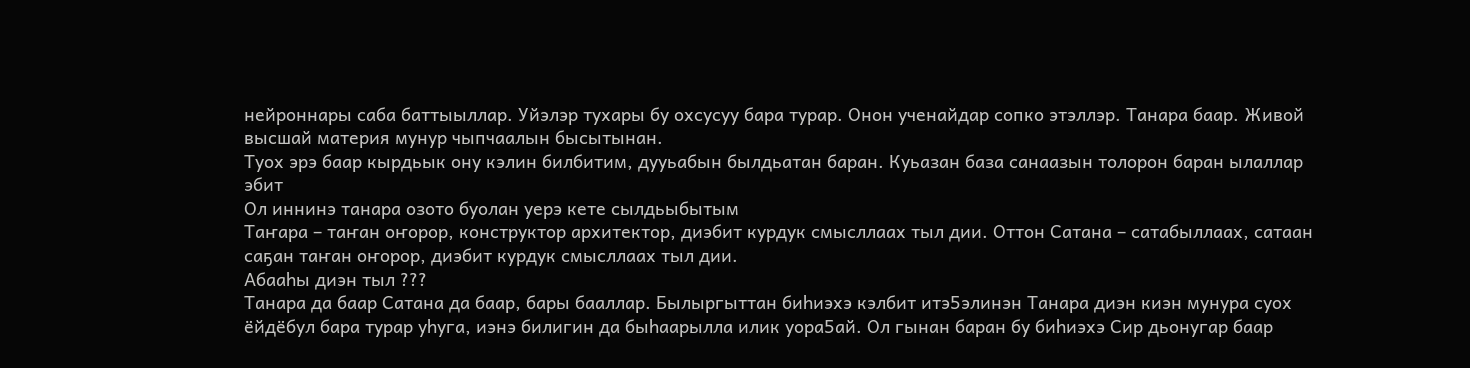нейроннары саба баттыыллар. Уйэлэр тухары бу охсусуу бара турар. Онон ученайдар сопко этэллэр. Танара баар. Живой высшай материя мунур чыпчаалын бысытынан.
Туох эрэ баар кырдьык ону кэлин билбитим, дууьабын былдьатан баран. Куьазан база санаазын толорон баран ылаллар эбит
Ол иннинэ танара озото буолан уерэ кете сылдьыбытым
Таҥара – таҥан оҥорор, конструктор архитектор, диэбит курдук смысллаах тыл дии. Оттон Сатана – сатабыллаах, сатаан саҕан таҥан оҥорор, диэбит курдук смысллаах тыл дии.
Абааһы диэн тыл ???
Танара да баар Сатана да баар, бары бааллар. Былыргыттан биhиэхэ кэлбит итэ5элинэн Танара диэн киэн мунура суох ёйдёбул бара турар уhуга, иэнэ билигин да быhаарылла илик уора5ай. Ол гынан баран бу биhиэхэ Сир дьонугар баар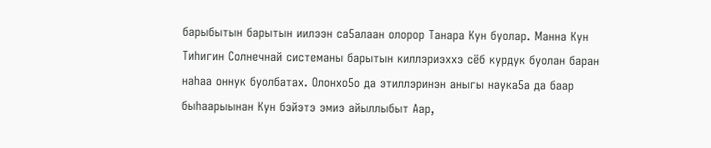барыбытын барытын иилээн са5алаан олорор Танара Кун буолар. Манна Кун Тиhигин Солнечнай системаны барытын киллэриэххэ сёб курдук буолан баран наhаа оннук буолбатах. Олонхо5о да этиллэринэн аныгы наука5а да баар быhаарыынан Кун бэйэтэ эмиэ айыллыбыт Аар,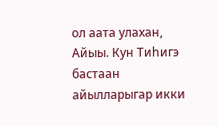ол аата улахан, Айыы. Кун Тиhигэ бастаан айылларыгар икки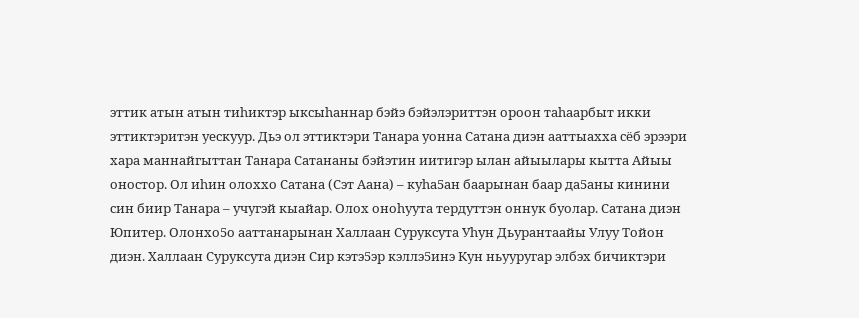эттик атын атын тиhиктэр ыксыhаннар бэйэ бэйэлэриттэн ороон таhаарбыт икки эттиктэритэн уескуур. Дьэ ол эттиктэри Танара уонна Сатана диэн ааттыахха сёб эрээри хара маннайгыттан Танара Сатананы бэйэтин иитигэр ылан айыылары кытта Айыы оностор. Ол иhин олоххо Сатана (Сэт Аана) – куhа5ан баарынан баар да5аны кинини син биир Танара – учугэй кыайар. Олох оноhуута тердуттэн оннук буолар. Сатана диэн Юпитер. Олонхо5о ааттанарынан Халлаан Суруксута Уhун Дьурантаайы Улуу Тойон диэн. Халлаан Суруксута диэн Сир кэтэ5эр кэллэ5инэ Кун ньууругар элбэх бичиктэри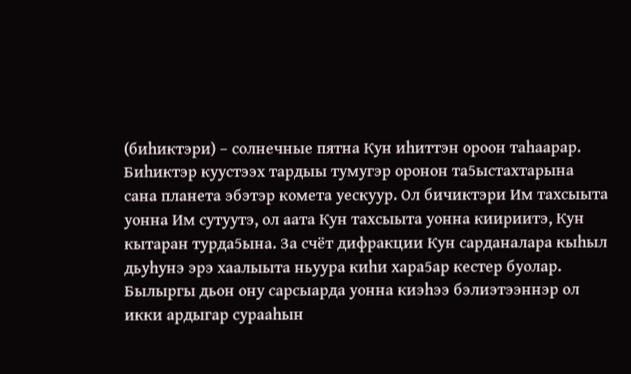(биhиктэри) – солнечные пятна Кун иhиттэн ороон таhаарар. Биhиктэр куустээх тардыы тумугэр оронон та5ыстахтарына сана планета эбэтэр комета уескуур. Ол бичиктэри Им тахсыыта уонна Им сутуутэ, ол аата Кун тахсыыта уонна киириитэ, Кун кытаран турда5ына. За счёт дифракции Кун сарданалара кыhыл дьуhунэ эрэ хаалыыта ньуура киhи хара5ар кестер буолар. Былыргы дьон ону сарсыарда уонна киэhээ бэлиэтээннэр ол икки ардыгар сурааhын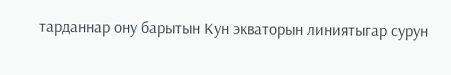тарданнар ону барытын Кун экваторын линиятыгар сурун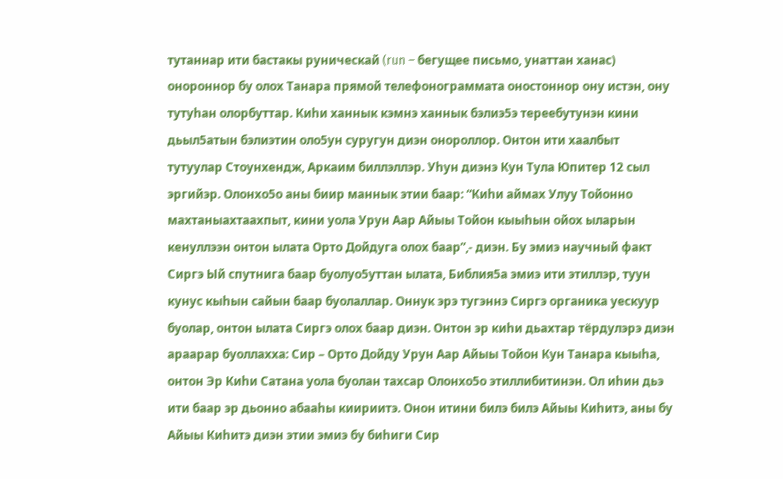тутаннар ити бастакы руническай (run – бегущее письмо, унаттан ханас) онороннор бу олох Танара прямой телефонограммата оностоннор ону истэн, ону тутуhан олорбуттар. Киhи ханнык кэмнэ ханнык бэлиэ5э тереебутунэн кини дьыл5атын бэлиэтин оло5ун суругун диэн онороллор. Онтон ити хаалбыт тутуулар Стоунхендж, Аркаим биллэллэр. Уhун диэнэ Кун Тула Юпитер 12 сыл эргийэр. Олонхо5о аны биир маннык этии баар: “Киhи аймах Улуу Тойонно махтаныахтаахпыт, кини уола Урун Аар Айыы Тойон кыыhын ойох ыларын кенуллээн онтон ылата Орто Дойдуга олох баар”,- диэн. Бу эмиэ научный факт Сиргэ Ый спутнига баар буолуо5уттан ылата, Библия5а эмиэ ити этиллэр, туун кунус кыhын сайын баар буолаллар. Оннук эрэ тугэннэ Сиргэ органика уескуур буолар, онтон ылата Сиргэ олох баар диэн. Онтон эр киhи дьахтар тёрдулэрэ диэн араарар буоллахха: Сир – Орто Дойду Урун Аар Айыы Тойон Кун Танара кыыhа, онтон Эр Киhи Сатана уола буолан тахсар Олонхо5о этиллибитинэн. Ол иhин дьэ ити баар эр дьонно абааhы киириитэ. Онон итини билэ билэ Айыы Киhитэ, аны бу Айыы Киhитэ диэн этии эмиэ бу биhиги Сир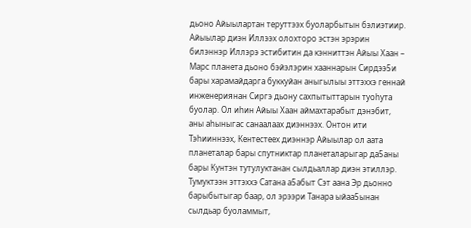дьоно Айыылартан теруттээх буоларбытын бэлиэтиир. Айыылар диэн Иллээх олохторо эстэн эрэрин билэннэр Иллэрэ эстибитин да кэнниттэн Айыы Хаан – Марс планета дьоно бэйэлэрин хааннарын Сирдээ5и бары харамайдарга буккуйан аныгылыы эттэххэ геннай инженериянан Сиргэ дьону сахпытыттарын туоhута буолар. Ол иhин Айыы Хаан аймахтарабыт дэнэбит, аны аhыныгас санаалаах диэннээх. Онтон ити Тэhииннээх, Кентестеех диэннэр Айыылар ол аата планеталар бары спутниктар планеталарыгар да5аны бары Кунтэн тутулуктанан сылдьаллар диэн этиллэр. Тумуктээн эттэххэ Сатана а5абыт Сэт аана Эр дьонно барыбытыгар баар, ол эрээри Танара ыйаа5ынан сылдьар буоламмыт,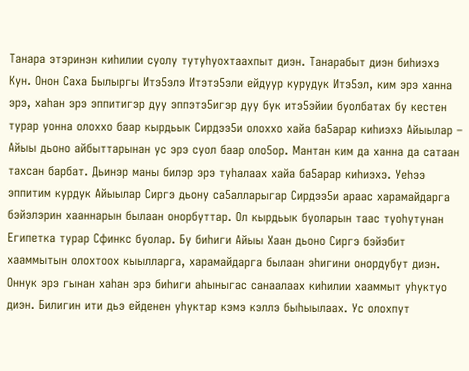Танара этэринэн киhилии суолу тутуhуохтаахпыт диэн. Танарабыт диэн биhиэхэ Кун. Онон Саха Былыргы Итэ5элэ Итэтэ5эли ейдуур курудук Итэ5эл, ким эрэ ханна эрэ, хаhан эрэ эппитигэр дуу эппэтэ5игэр дуу бук итэ5эйии буолбатах бу кестен турар уонна олоххо баар кырдьык Сирдээ5и олоххо хайа ба5арар киhиэхэ Айыылар – Айыы дьоно айбыттарынан ус эрэ суол баар оло5ор. Мантан ким да ханна да сатаан тахсан барбат. Дьинэр маны билэр эрэ туhалаах хайа ба5арар киhиэхэ. Уеhээ эппитим курдук Айыылар Сиргэ дьону са5алларыгар Сирдээ5и араас харамайдарга бэйэлэрин хааннарын былаан онорбуттар. Ол кырдьык буоларын таас туоhутунан Египетка турар Сфинкс буолар. Бу биhиги Айыы Хаан дьоно Сиргэ бэйэбит хааммытын олохтоох кыылларга, харамайдарга былаан эhигини онордубут диэн. Оннук эрэ гынан хаhан эрэ биhиги аhыныгас санаалаах киhилии хааммыт уhуктуо диэн. Билигин ити дьэ ейденен уhуктар кэмэ кэллэ быhыылаах. Ус олохпут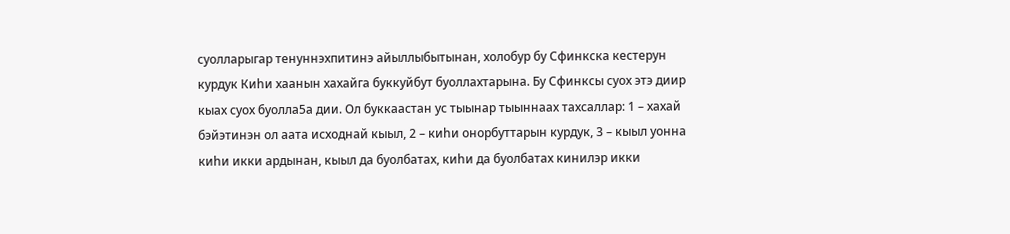суолларыгар тенуннэхпитинэ айыллыбытынан, холобур бу Сфинкска кестерун курдук Киhи хаанын хахайга буккуйбут буоллахтарына. Бу Сфинксы суох этэ диир кыах суох буолла5а дии. Ол буккаастан ус тыынар тыыннаах тахсаллар: 1 – хахай бэйэтинэн ол аата исходнай кыыл, 2 – киhи онорбуттарын курдук, 3 – кыыл уонна киhи икки ардынан, кыыл да буолбатах, киhи да буолбатах кинилэр икки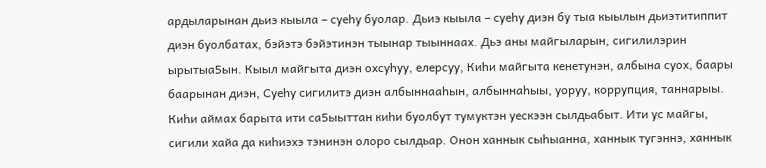ардыларынан дьиэ кыыла – суеhу буолар. Дьиэ кыыла – суеhу диэн бу тыа кыылын дьиэтитиппит диэн буолбатах, бэйэтэ бэйэтинэн тыынар тыыннаах. Дьэ аны майгыларын, сигилилэрин ырытыа5ын. Кыыл майгыта диэн охсуhуу, елерсуу, Киhи майгыта кенетунэн, албына суох, баары баарынан диэн, Суеhу сигилитэ диэн албыннааhын, албыннаhыы, уоруу, коррупция, таннарыы. Киhи аймах барыта ити са5ыыттан киhи буолбут тумуктэн уескээн сылдьабыт. Ити ус майгы, сигили хайа да киhиэхэ тэнинэн олоро сылдьар. Онон ханнык сыhыанна, ханнык тугэннэ, ханнык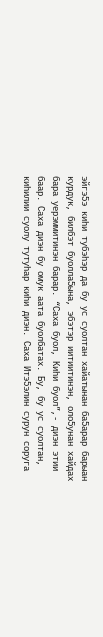эйгэ5э киhи тубэhэр да бу ус суолтан хайатынан ба5арар барыан курдук, билбэт буолла5ына, эбэтэр иитиитинэн, оло5унан хайдах бара уерэммитинэн барар. “Саха буол, Киhи буол”,- диэн этии баар. Саха диэн бу омук аата буолбатах. Бу, бу ус суолтан, киhилии суолу тутуhар киhи диэн. Саха Итэ5элин сурун соруга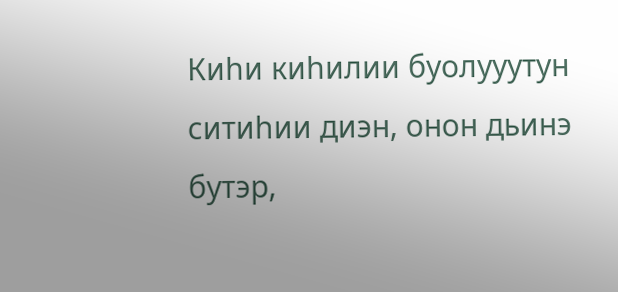Киhи киhилии буолууутун ситиhии диэн, онон дьинэ бутэр,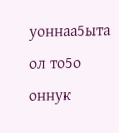уоннаа5ыта ол то5о оннук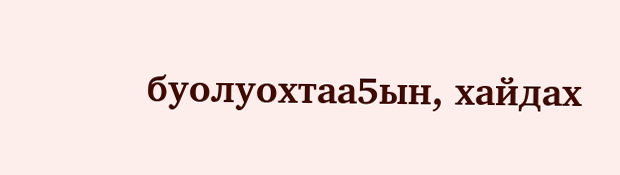буолуохтаа5ын, хайдах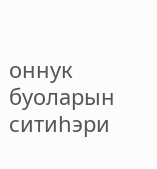оннук буоларын ситиhэри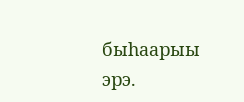быhаарыы эрэ.